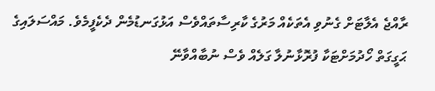ރާއްޖެ އެލާޓަށް ގެނުވި އެތަކެއް މަރުގެ ކާރިސާތައްވެސް އަޅުގަނޑުމެން ދެކެފީމެވެ. މައްސަލައިގެ ޙަގީގަތް ހޯދުމަށްޓަކާ ފުރޮޅާނުލާ ގަލެއް ވެސް ނުބާއްވާނޭ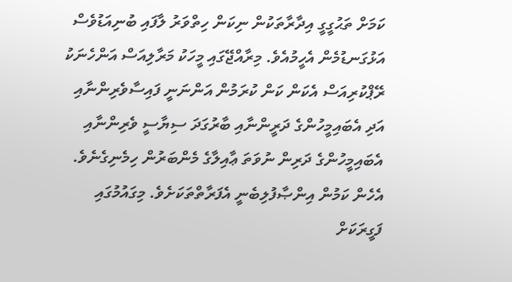ކަމަށް ތަޙުގީގީ އިދާރާތަކުން ނިކަން ހިތްވަރު ލާފައި ބުނިއަޑުވެސް އަޅުގަނޑުމެން އެހީމުއެވެ. މިރާއްޖޭގައި މީހަކު މަރާލިއަސް އަންހެނަކު ރޭޕްކުރިއަސް އެކަން ކަން ކުރަމުން އަންނަނީ ފައިސާވެރިންނާއި އަދި އެބައިމީހުންގެ ދަރީންނާއި ބާރުގަދަ ސިޔާސީ ވެރިންނާއި އެބައިމީހުންގެ ދަރިން ނުވަތަ ޢާއިލާގެ މެންބަރުން ހިމެނިގެނެވެ.
އެހެން ކަމުން އިންޞާފުލިބެނީ އެފަރާތްތަކަށެވެ. މިގައުމުގައި ފަގީރަކަށް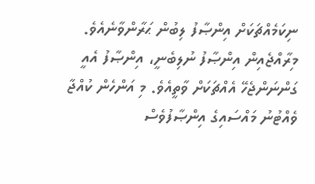ނިކަމެއްޗަކަށް އިންޞާފު ލިބުން ޙަރާންވާނެއެވެ. މިރާއްޖެއިން އިންޞާފު ނުލިބެނީ، އިންޞާފު އެއީ ގަންނަންޖެހޭ އެއްޗަކަށް ވާތީއެވެ. މި އަންހެން ކުއްޖާ ވެއްޓުނު މައްސައިގެ އިންޞާފުވެސް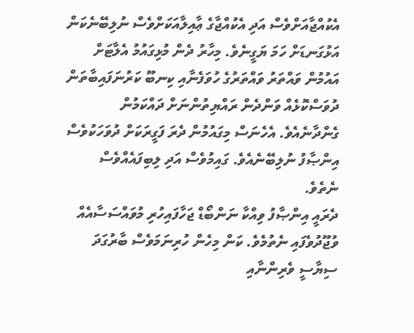އެކުއްޖާއަށްވެސް އަދި އެކުއްޖާގެ ޢާއިލާއަކަށްވެސް ނުލިބޭނެކަން އަޅުގަނޑަށް ހަމަ ޔަގީނެވެ. މިހާރު ދެން މުޅިގައުމު އެލާޓަށް އައުމުން ވައްތަރު ވައްތަރުގެ ހުވަފެނާއި ކިނބޫ ކަރުނަފައިބާތަން ދުވަސްކޮޅެއް ވަންދެން ރައްޔިތުންނަށް ދައްކަމުން ގެންދާނެއެވެ. އެހެނަސް މިގައުމުން ދެރަ ފަގީރަކަށް ދުވަހަކުވެސް އިންޞާފު ނުލިބޭނެއެވެ. ގައިމުވެސް އަދި ލިބިފައެއްވެސް ނެތެވެ.
ދެރައީ އިންޞާފު ވިއްކާ ނަންބޯޑް ޖަހާފައިހުރި މުވައްސަސާއެއް ވުޖޫދުވެފައި ނެތުމެވެ. ކަން މިހެން ހުރިނަމަވެސް ބާރުގަދަ ސިޔާސީ ވެރިންނާއި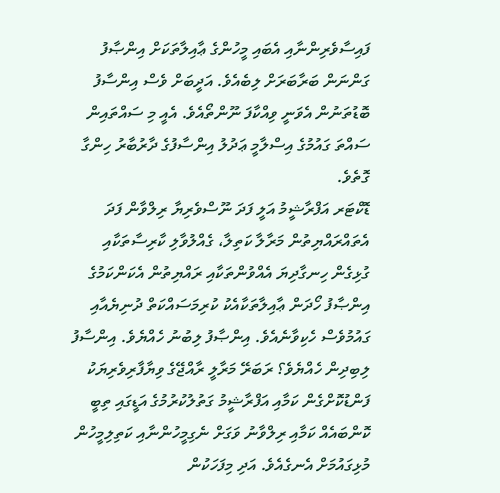ފައިސާވެރިންނާއި އެބައި މީހުންގެ ޢާއިލާތަކަށް އިންޞާފު ގަންނަން ބަރާބަރަށް ލިބެއެވެ. އަދީބަށް ވެސް އިންސާފު ބޮޑުތަނުން އެވަނީ ވިއްކާފަ ނޫންތޯއެވެ. އެއީ މި ސައްތައިން ސައްތަ ގައުމުގެ އިސްލާމީ ޢަދުލު އިންސާފުގެ ދާރުބާރު ހިންގާ ގޮތެވެ.
ޑޮކްޓަރ އަފްރާޝީމު އަލީ ފަދަ ނޫސްވެރިޔާ ރިލްވާން ފަދަ އެތައްރައްޔިތުން މަރާލާ ކަތިލާ، ގެއްލުވާލި ކާރިސާތަކާއި ގުޅިގެން ހިނގާދިޔަ އެއްވުންތަކާއި ރައްޔިތުން އެކަންކަމުގެ އިންޞާފު ހޯދަން ޢާއިލާތަކާއެކު ކުރިމަސައްކަތް ދުނިޔެއާއި ގައުމުވެސް ހެކިވާނެއެވެ. އިންޞާފު ލިބުނު ހެއްޔެވެ. އިންސާފު ލިބިދިން ހެއްޔެވެ؟ ރަބަރޭ މަރާލީ ރާއްޖޭގެ ވިޔާފާރިވެރިޔަކު ފަންޑުކޮށްގެން ކަމާއި އަފްރާޝީމު ގަތުލުކުރުމުގެ އަޑީގައި ތިބީ ކޮންބައެއް ކަމާއި ރިލްވާނު ވަގަށް ނެގިމީހުންނާއި ކަތިލިމީހުން މުޅިގައުމަށް އެނގެއެވެ. އަދި މިފަހަކުން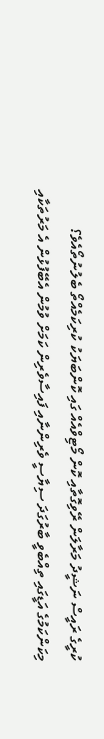ކުރީގެ ރައީސް ނަޝީދު މަރާލަން ރޭވިގޮތާއި ކޮން މޯޓިވްއެއް ގައި ކޮންބަޔަކު ކުރިކަމެއްތޯ ބެލުނުތޯއެވެ؟
މިކަންކަމުގެ އަޑީގައި ތިއްބެވީ ބާރުގަދަ ސިޔާސީ ވެރިންނާއި ފައިސާވެރިން ކަމަށް ވުމުން އެބޭފުޅުން އެ މަރުތަކާއި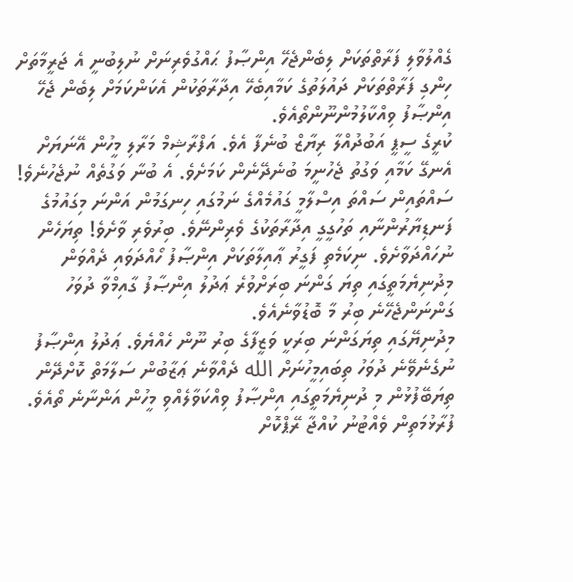ގެއްލުވާލި ފަރާތްތަކަށް ލިބެންޖެހޭ އިންޞާފު ޙައްގުވެރިނަށް ނުލިބުނީ އެ ޖަރީމާތަށް ހިންގި ފަރާތްތަކަށް ދައުލަތުގެ ކަމާއިބެހޭ އިދާރާތަކުން އެކަންކަމަށް ލިބެން ޖެހޭ އިންޞާފު ވިއްކާލުމުންނޫންތޯއެވެ.
ކުރީގެ ސީޕީ އަބުދުއްލާ ރިޔާޒް ބުނެފާ އެވެ. އަފްރާޝިމް މަރާލި މީހުން އޭނަޔަށް އެނގޭ ކަމާއި ވަގުތު ޖެހުނީމަ ބުނެދޭނެން ކަމަށެވެ. އެ ބުނާ ވަގުތެއް ނުޖެހުނެވެ!
ސައްތައިން ސައްތަ އިސްލާމީ ގައުމެއްގެ ނަމުގައި ހިނގަމުން އަންނަ މިގައުމުގެ ފަނޑިޔާރުންނާއި ތަހުގީގީ އިދާރާތަކުގެ ވެރިންނޭވެ. ބިރުވެރި ވާށެވެ! ތިޔަހެން ނުހައްދަވާށެވެ. ނިކަމެތި ފަގީރު ޢާއިލާތަކަށް އިންޞާފު ހޯއްދަވައި ދެއްވަން މިދުނިޔެމަތީގައި ތިޔަ ގަންނަ ބިރަށްވުރެ ޢަދުލު އިންޞާފު ގާއިމްވާ ދުވަހު ގަންނަންޖެހޭނެ ބިރު މާ ބޮޑުވާނެއެވެ.
މިދުނިޔޭގައި ތިޔަގަންނަ ބިރަކީ ވަޒީފާގެ ބިރު ނޫން ހެއްޔެވެ. ޢަދުލު އިންޞާފު ނުގެނެވޭނެ ދުވަހު ތިބައިމީހުނަށް الله ދެއްވާނެ ޢަޒާބުން ސަލާމަތް ކޮށްދޭން ތިޔަބޭފުޅުން މި ދުނިޔެމަތީގައި އިންޞާފު ވިއްކަވާލެއްވި މީހުން އަންނާނެ ތޯއެވެ.
ފުރާޅުމަތިން ވެއްޓުނު ކުއްޖާ ރޭޕްކޮށް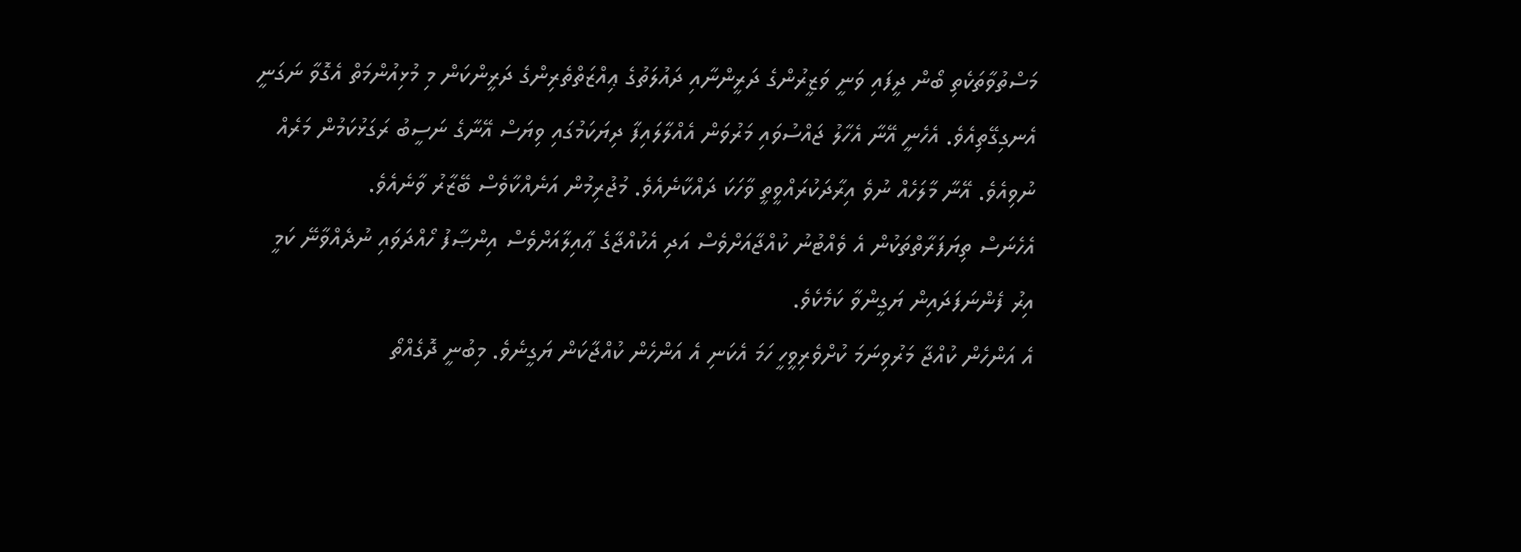މަސްތުވާތަކެތި ބޯން ދީފައި ވަނީ ވަޒީރުންގެ ދަރީންނާއި ދައުލަތުގެ ޢިއްޒަތްތެރިންގެ ދަރީންކަން މި މުޅިއުންމަތް އެގޮވާ ނަގަނީ އެނގިގޭތިއެވެ. އެހެނީ އޭނާ އެހާލު ޖައްސުވައި މަރުވަން އެއްލާލައިފާ ދިޔަކަމުގައި ވިޔަސް އޭނާގެ ނަސީބު ރަގަޅުކަމުން މަރެއް ނުވިއެވެ. އޭނާ މާލަހެއް ނުވެ އިރާދަކުރައްވީތީ ވާހަކަ ދައްކާނެއެވެ. މުޖުރިމުން އަނެއްކާވެސް ބޭޒާރު ވާނެއެވެ.
އެހެނަސް ތިޔަފަރާތްތަކުން އެ ވެއްޓުނު ކުއްޖާއަށްވެސް އަދި އެކުއްޖާގެ ޢާއިލާއަށްވެސް އިންޞާފު ހޯއްދަވައި ނުދެއްވާނޭ ކަމީ އިރު ފެންނަފަދައިން ޔަގީންވާ ކަމެކެވެ.
އެ އަންހެން ކުއްޖާ މަރުވިނަމަ ކުށްވެރިވީހީ ހަމަ އެކަނި އެ އަންހެން ކުއްޖާކަން ޔަގީނެވެ. މިބުނީ ދޮގެއްތޯ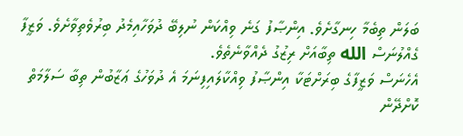ބަލަން ތިބެމާ ހިނގާށެވެ. އިންޞާފު ގަނެ ވިއްކަން ނުލިބޭ ދުވަހާއިމެދު ބިރުވެތިވާށެވެ. ވަޒީފާ ގެއްލުނަސް الله ތިބާއަށް ރިޒުގު ދެއްވާނެތެވެ.
އެހެނަސް ވަޒީފާގެ ބިރަށްޓަކާ އިންޞާފު ވިއްކާލައިފިނަމަ އެ ދުވަހުގެ ޢަޒާބުން ތިބާ ސަލާމަތް ކޮށްދޭން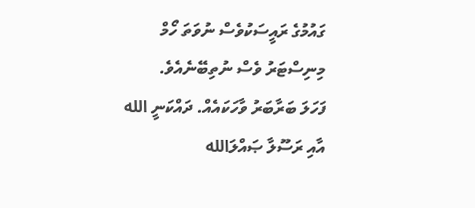ގައުމުގެ ރައީސަކުވެސް ނުވަތަ ހޯމް މިނިސްޓަރު ވެސް ނުތިބޭނެއެވެ.
ފަހަލަ ބަރާބަރު ވާހަކައެއް. ދައްކަނީ الله އާއި ރަސޫލާ ޞައްލަالله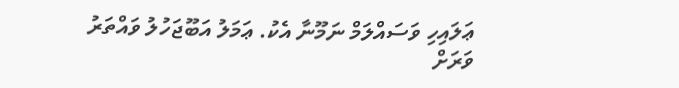ޢަލައިހި ވަސައްލަމް ނަމޫނާ އެކު. ޢަމަލު އަބޫޖަހުލު ވައްތަރު
ވަރަށް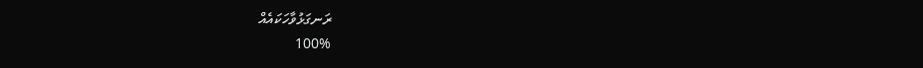ރަނގަޅުވާހަކައެއް
100%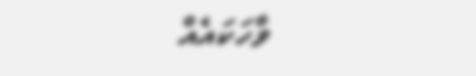ވާހަކައެއް